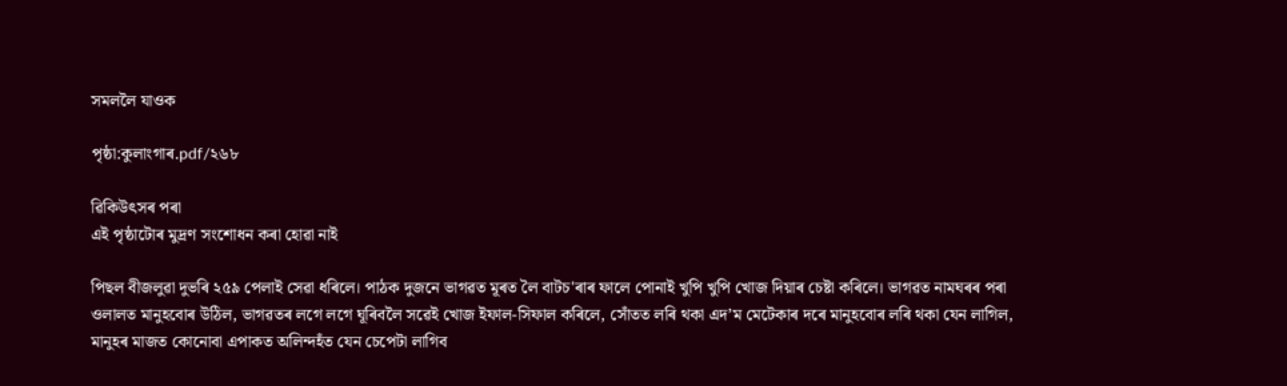সমললৈ যাওক

পৃষ্ঠা:কুলাংগাৰ.pdf/২৬৮

ৱিকিউৎসৰ পৰা
এই পৃষ্ঠাটোৰ মুদ্ৰণ সংশোধন কৰা হোৱা নাই

পিছল বীজলুৱা দুভৰি ২৫৯ পেলাই সেৱা ধৰিলে। পাঠক দুজনে ভাগৱত মূৰত লৈ বাটচ'ৰাৰ ফালে পোনাই খুপি খুপি খোজ দিয়াৰ চেষ্টা কৰিলে। ভাগৱত নামঘৰৰ পৰা ওলালত মানুহবোৰ উঠিল, ভাগৱতৰ লগে লগে ঘূৰিবলৈ সৱেই খোজ ইফাল-সিফাল কৰিলে, সোঁতত লৰি থকা এদ’ম মেটেকাৰ দৰে মানুহবোৰ লৰি থকা যেন লাগিল, মানুহৰ মাজত কোনোবা এপাকত অলিন্দহঁত যেন চেপেটা লাগিব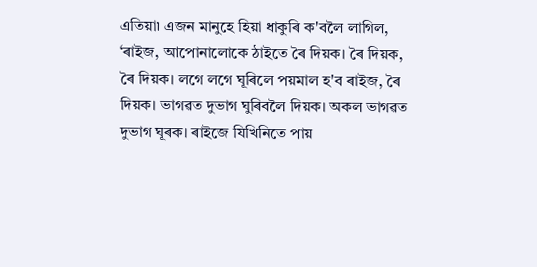এতিয়া৷ এজন মানুহে হিয়া ধাকুৰি ক'বলৈ লাগিল, ‘ৰাইজ, আপোনালোকে ঠাইতে ৰৈ দিয়ক। ৰৈ দিয়ক, ৰৈ দিয়ক। লগে লগে ঘূৰিলে পয়মাল হ'ব ৰাইজ, ৰৈ দিয়ক। ভাগৱত দুভাগ ঘুৰিবলৈ দিয়ক। অকল ভাগৱত দুভাগ ঘূৰক। ৰাইজে যিখিনিতে পায়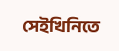সেইখিনিতে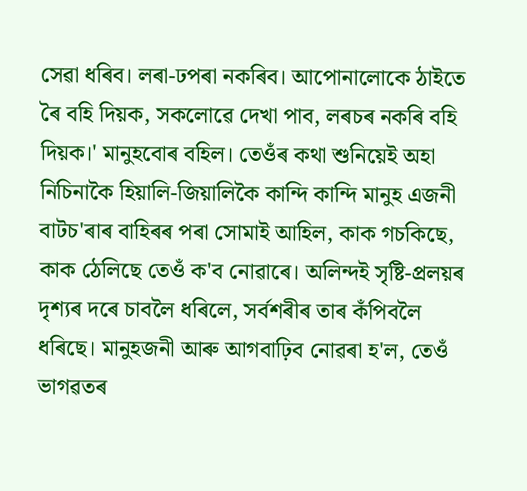সেৱা ধৰিব। লৰা-ঢপৰা নকৰিব। আপোনালোকে ঠাইতে ৰৈ বহি দিয়ক, সকলোৱে দেখা পাব, লৰচৰ নকৰি বহি দিয়ক।' মানুহবোৰ বহিল। তেওঁৰ কথা শুনিয়েই অহা নিচিনাকৈ হিয়ালি-জিয়ালিকৈ কান্দি কান্দি মানুহ এজনী বাটচ'ৰাৰ বাহিৰৰ পৰা সোমাই আহিল, কাক গচকিছে, কাক ঠেলিছে তেওঁ ক'ব নোৱাৰে। অলিন্দই সৃষ্টি-প্ৰলয়ৰ দৃশ্যৰ দৰে চাবলৈ ধৰিলে, সৰ্বশৰীৰ তাৰ কঁপিবলৈ ধৰিছে। মানুহজনী আৰু আগবাঢ়িব নোৱৰা হ'ল, তেওঁ ভাগৱতৰ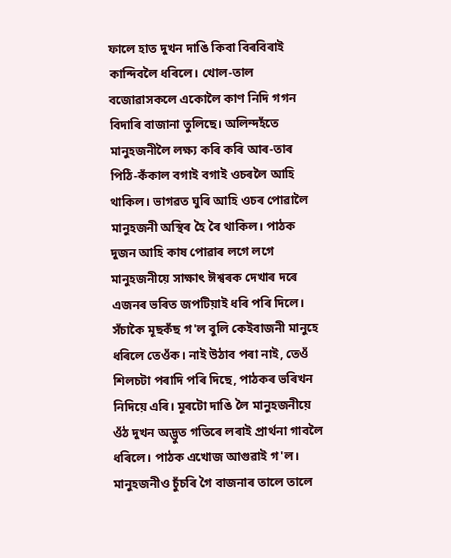ফালে হাত দুখন দাঙি কিবা বিৰবিৰাই কান্দিবলৈ ধৰিলে। খোল-তাল বজোৱাসকলে একোলৈ কাণ নিদি গগন বিদাৰি বাজানা তুলিছে। অলিন্দহঁতে মানুহজনীলৈ লক্ষ্য কৰি কৰি আৰ-তাৰ পিঠি-কঁকাল বগাই বগাই ওচৰলৈ আহি থাকিল। ভাগৱত ঘুৰি আহি ওচৰ পোৱালৈ মানুহজনী অস্থিৰ হৈ ৰৈ থাকিল। পাঠক দুজন আহি কাষ পোৱাৰ লগে লগে মানুহজনীয়ে সাক্ষাৎ ঈশ্বৰক দেখাৰ দৰে এজনৰ ভৰিত জপটিয়াই ধৰি পৰি দিলে। সঁচাকৈ মূছকঁছ গ'ল বুলি কেইবাজনী মানুহে ধৰিলে তেওঁক। নাই উঠাব পৰা নাই, তেওঁ শিলচটা পৰাদি পৰি দিছে, পাঠকৰ ভৰিখন নিদিয়ে এৰি। মূৰটো দাঙি লৈ মানুহজনীয়ে ওঁঠ দুখন অদ্ভুত গতিৰে লৰাই প্ৰাৰ্থনা গাবলৈ ধৰিলে। পাঠক এখোজ আগুৱাই গ'ল। মানুহজনীও চুঁচৰি গৈ বাজনাৰ তালে তালে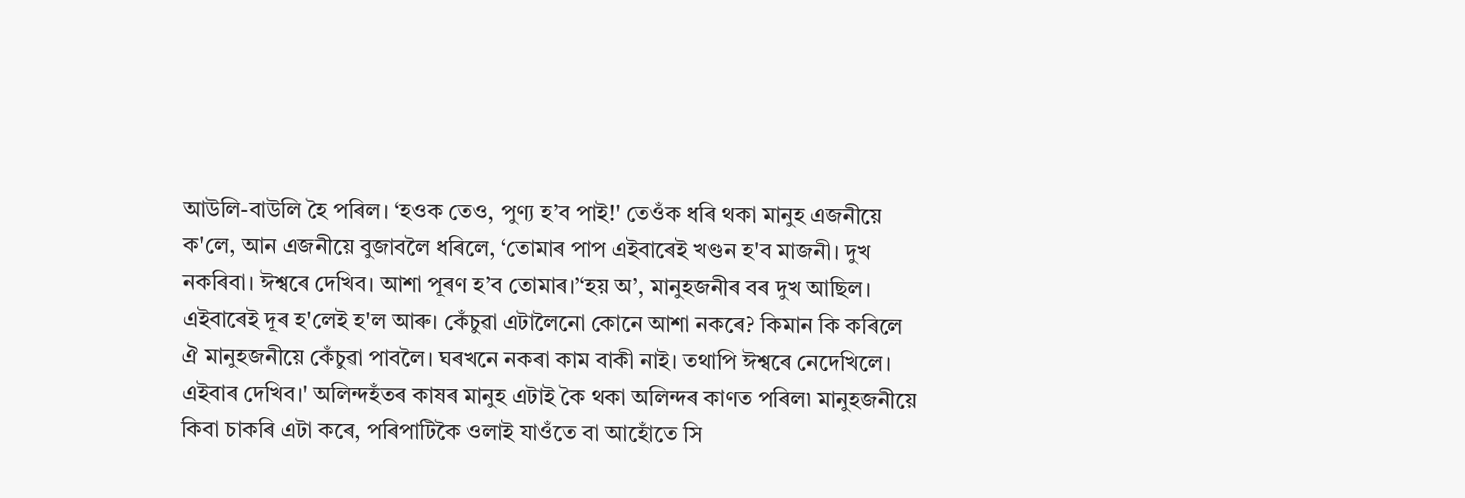আউলি-বাউলি হৈ পৰিল। ‘হওক তেও, পুণ্য হ’ব পাই!' তেওঁক ধৰি থকা মানুহ এজনীয়ে ক'লে, আন এজনীয়ে বুজাবলৈ ধৰিলে, ‘তোমাৰ পাপ এইবাৰেই খণ্ডন হ'ব মাজনী। দুখ নকৰিবা। ঈশ্বৰে দেখিব। আশা পূৰণ হ’ব তোমাৰ।’‘হয় অ’, মানুহজনীৰ বৰ দুখ আছিল। এইবাৰেই দূৰ হ'লেই হ'ল আৰু। কেঁচুৱা এটালৈনো কোনে আশা নকৰে? কিমান কি কৰিলে ঐ মানুহজনীয়ে কেঁচুৱা পাবলৈ। ঘৰখনে নকৰা কাম বাকী নাই। তথাপি ঈশ্বৰে নেদেখিলে। এইবাৰ দেখিব।' অলিন্দহঁতৰ কাষৰ মানুহ এটাই কৈ থকা অলিন্দৰ কাণত পৰিল৷ মানুহজনীয়ে কিবা চাকৰি এটা কৰে, পৰিপাটিকৈ ওলাই যাওঁতে বা আহোঁতে সি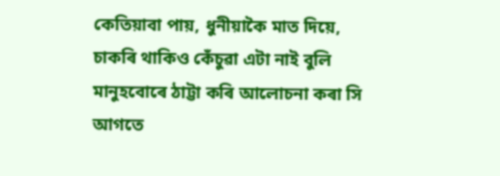কেতিয়াবা পায়, ধুনীয়াকৈ মাত দিয়ে, চাকৰি থাকিও কেঁচুৱা এটা নাই বুলি মানুহবোৰে ঠাট্টা কৰি আলোচনা কৰা সি আগতে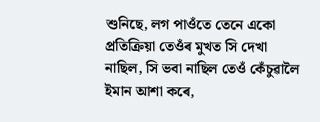শুনিছে, লগ পাওঁতে তেনে একো প্ৰতিক্ৰিয়া তেওঁৰ মুখত সি দেখা নাছিল, সি ভবা নাছিল তেওঁ কেঁচুৱালৈ ইমান আশা কৰে,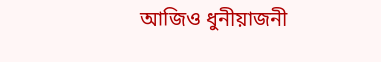আজিও ধুনীয়াজনী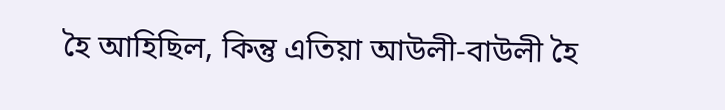হৈ আহিছিল, কিন্তু এতিয়া আউলী-বাউলী হৈ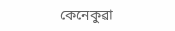কেনেকুৱা